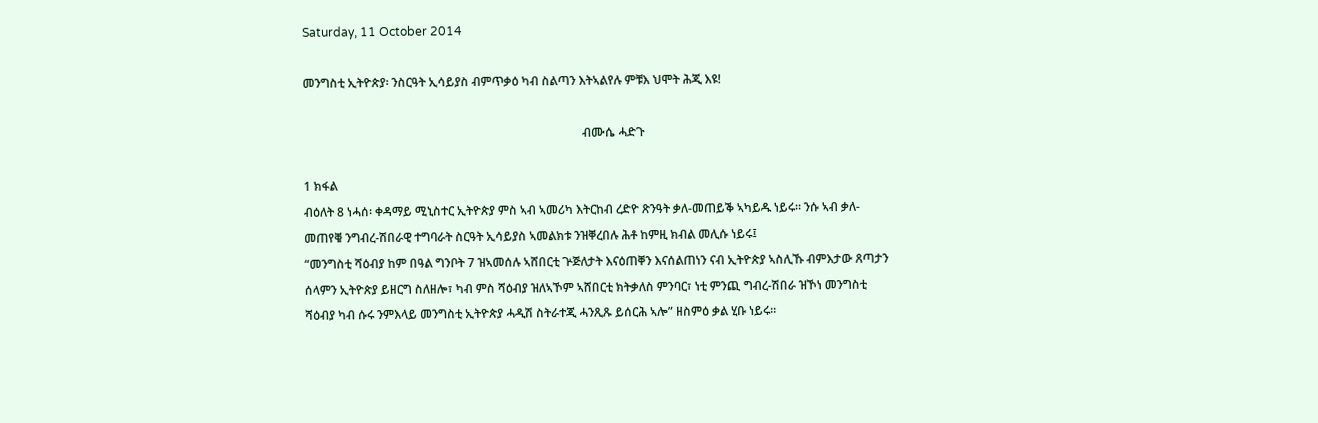Saturday, 11 October 2014

መንግስቲ ኢትዮጵያ፡ ንስርዓት ኢሳይያስ ብምጥቃዕ ካብ ስልጣን እትኣልየሉ ምቹእ ህሞት ሕጂ እዩ!

                                                                                             ብሙሴ ሓድጉ

1 ክፋል
ብዕለት 8 ነሓሰ፡ ቀዳማይ ሚኒስተር ኢትዮጵያ ምስ ኣብ ኣመሪካ እትርከብ ረድዮ ጽንዓት ቃለ-መጠይቕ ኣካይዱ ነይሩ። ንሱ ኣብ ቃለ-መጠየቑ ንግብረ-ሽበራዊ ተግባራት ስርዓት ኢሳይያስ ኣመልክቱ ንዝቐረበሉ ሕቶ ከምዚ ክብል መሊሱ ነይሩ፤
“መንግስቲ ሻዕብያ ከም በዓል ግንቦት 7 ዝኣመሰሉ ኣሸበርቲ ጕጅለታት እናዕጠቐን እናሰልጠነን ናብ ኢትዮጵያ ኣስሊኹ ብምእታው ጸጣታን ሰላምን ኢትዮጵያ ይዘርግ ስለዘሎ፣ ካብ ምስ ሻዕብያ ዝለኣኾም ኣሸበርቲ ክትቃለስ ምንባር፣ ነቲ ምንጪ ግብረ-ሽበራ ዝኾነ መንግስቲ ሻዕብያ ካብ ሱሩ ንምእላይ መንግስቲ ኢትዮጵያ ሓዲሽ ስትራተጂ ሓንጺጹ ይሰርሕ ኣሎ” ዘስምዕ ቃል ሂቡ ነይሩ።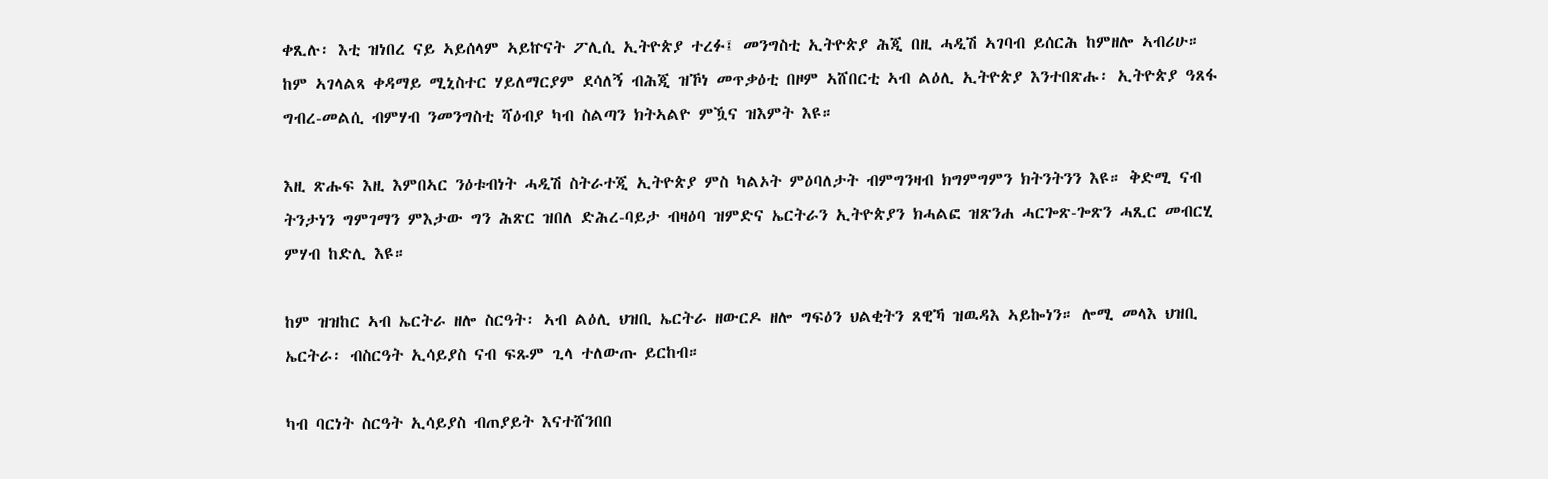ቀጺሉ፡ እቲ ዝነበረ ናይ ኣይሰላም ኣይኵናት ፖሊሲ ኢትዮጵያ ተረፉ፤ መንግስቲ ኢትዮጵያ ሕጂ በዚ ሓዲሽ ኣገባብ ይሰርሕ ከምዘሎ ኣብሪሁ። ከም ኣገላልጻ ቀዳማይ ሚኒስተር ሃይለማርያም ደሳለኝ ብሕጂ ዝኾነ መጥቃዕቲ በዞም ኣሸበርቲ ኣብ ልዕሊ ኢትዮጵያ እንተበጽሑ፡ ኢትዮጵያ ዓጸፋ ግብረ-መልሲ ብምሃብ ንመንግስቲ ሻዕብያ ካብ ስልጣን ክትኣልዮ ምዃና ዝእምት እዩ።

እዚ ጽሑፍ እዚ እምበኣር ንዕቱብነት ሓዲሽ ስትራተጂ ኢትዮጵያ ምስ ካልኦት ምዕባለታት ብምግንዛብ ክግምግምን ክትንትንን እዩ። ቅድሚ ናብ ትንታነን ግምገማን ምእታው ግን ሕጽር ዝበለ ድሕረ-ባይታ ብዛዕባ ዝምድና ኤርትራን ኢትዮጵያን ክሓልፎ ዝጽንሐ ሓርጐጽ-ጐጽን ሓጺር መብርሂ ምሃብ ከድሊ እዩ።

ከም ዝዝከር ኣብ ኤርትራ ዘሎ ስርዓት፡ ኣብ ልዕሊ ህዝቢ ኤርትራ ዘውርዶ ዘሎ ግፍዕን ህልቂትን ጸዊኻ ዝዉዳእ ኣይኰነን። ሎሚ መላእ ህዝቢ ኤርትራ፡ ብስርዓት ኢሳይያስ ናብ ፍጹም ጊላ ተለውጡ ይርከብ።

ካብ ባርነት ስርዓት ኢሳይያስ ብጠያይት እናተሸንበበ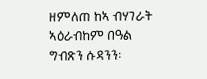ዘምለጠ ከኣ ብሃገራት ኣዕራብከም በዓል ግብጽን ሱዳንን፡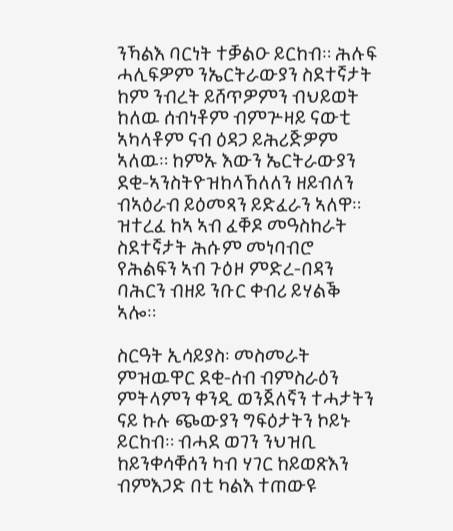ንኻልእ ባርነት ተቓልዑ ይርከብ። ሕሉፍ ሓሊፍዎም ንኤርትራውያን ስደተኛታት ከም ንብረት ይሸጥዎምን ብህይወት ከለዉ ሰብነቶም ብምጕዛይ ናውቲ ኣካላቶም ናብ ዕዳጋ ይሕሪጅዎም ኣለዉ። ከምኡ እውን ኤርትራውያን ደቂ-ኣንስትዮዝከላኸለለን ዘይብለን ብኣዕራብ ይዕመጻን ይድፈራን ኣለዋ። ዝተረፈ ከኣ ኣብ ፈቐዶ መዓስከራት ስደተኛታት ሕሱም መነባብሮ የሕልፍን ኣብ ጉዕዞ ምድረ-በዳን ባሕርን ብዘይ ንቡር ቀብሪ ይሃልቕ ኣሎ።

ስርዓት ኢሳይያስ፡ መስመራት ምዝዉዋር ደቂ-ሰብ ብምስራዕን ምትላምን ቀንዲ ወንጀለኛን ተሓታትን ናይ ኩሉ ጭውያን ግፍዕታትን ኮይኑ ይርከብ። ብሓደ ወገን ንህዝቢ ከይንቀሳቐሰን ካብ ሃገር ከይወጽእን ብምእጋድ በቲ ካልእ ተጠውዩ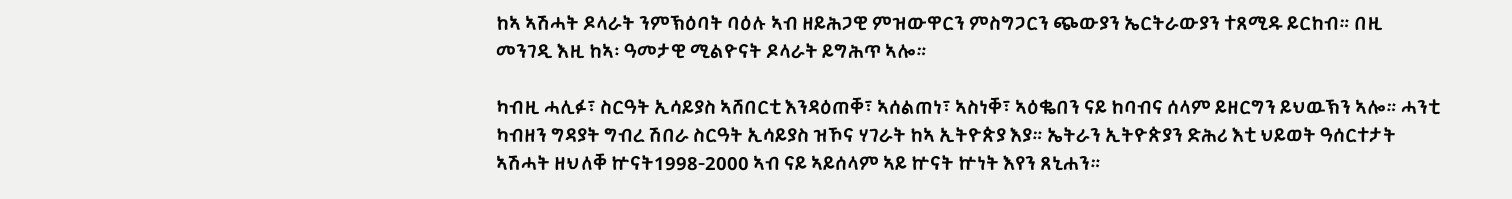ከኣ ኣሽሓት ዶላራት ንምኽዕባት ባዕሉ ኣብ ዘይሕጋዊ ምዝውዋርን ምስግጋርን ጭውያን ኤርትራውያን ተጸሚዱ ይርከብ። በዚ መንገዲ እዚ ከኣ፡ ዓመታዊ ሚልዮናት ዶላራት ይግሕጥ ኣሎ።

ካብዚ ሓሊፉ፣ ስርዓት ኢሳይያስ ኣሸበርቲ እንዳዕጠቐ፣ ኣሰልጠነ፣ ኣስነቐ፣ ኣዕቈበን ናይ ከባብና ሰላም ይዘርግን ይህዉኽን ኣሎ። ሓንቲ ካብዘን ግዳያት ግብረ ሽበራ ስርዓት ኢሳይያስ ዝኾና ሃገራት ከኣ ኢትዮጵያ እያ። ኤትራን ኢትዮጵያን ድሕሪ እቲ ህይወት ዓሰርተታት ኣሽሓት ዘህለቐ ኵናት1998-2000 ኣብ ናይ ኣይሰላም ኣይ ኵናት ኵነት እየን ጸኒሐን።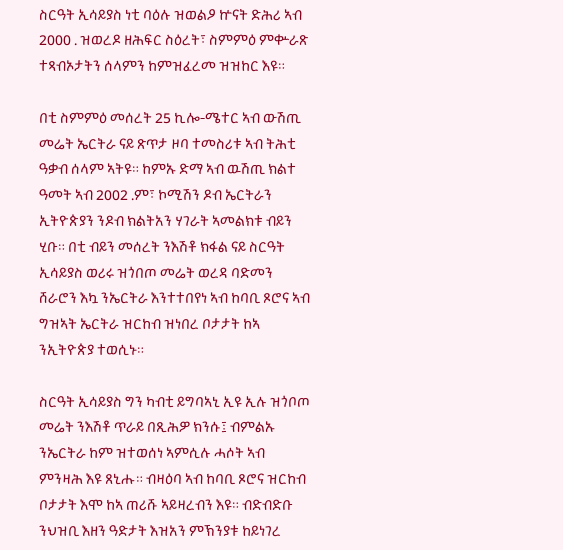ስርዓት ኢሳይያስ ነቲ ባዕሉ ዝወልዖ ኵናት ድሕሪ ኣብ 2000 . ዝወረዶ ዘሕፍር ስዕረት፣ ስምምዕ ምቍራጽ ተጻብኦታትን ሰላምን ከምዝፈረመ ዝዝከር እዩ።

በቲ ስምምዕ መሰረት 25 ኪሎ-ሜተር ኣብ ውሽጢ መሬት ኤርትራ ናይ ጽጥታ ዞባ ተመስሪቱ ኣብ ትሕቲ ዓቃብ ሰላም ኣትዩ። ከምኡ ድማ ኣብ ዉሽጢ ክልተ ዓመት ኣብ 2002 .ም፣ ኮሚሽን ዶብ ኤርትራን ኢትዮጵያን ንዶብ ክልትአን ሃገራት ኣመልክቱ ብይን ሂቡ። በቲ ብይን መሰረት ንእሽቶ ክፋል ናይ ስርዓት ኢሳይያስ ወሪሩ ዝጎበጦ መሬት ወረዳ ባድመን ሸራሮን እኳ ንኤርትራ እንተተበየነ ኣብ ከባቢ ጾሮና ኣብ ግዝኣት ኤርትራ ዝርከብ ዝነበረ ቦታታት ከኣ ንኢትዮጵያ ተወሲኑ።

ስርዓት ኢሳይያስ ግን ካብቲ ይግባኣኒ ኢዩ ኢሉ ዝጎቦጦ መሬት ንእሽቶ ጥራይ በጺሕዎ ክንሱ፤ ብምልኡ ንኤርትራ ከም ዝተወሰነ ኣምሲሉ ሓሶት ኣብ ምንዛሕ እዩ ጸኒሑ። ብዛዕባ ኣብ ከባቢ ጾሮና ዝርከብ ቦታታት እሞ ከኣ ጠሪሹ ኣይዛረብን እዩ። ብድብድቡ ንህዝቢ እዘን ዓድታት እዝአን ምኽንያቱ ከይነገረ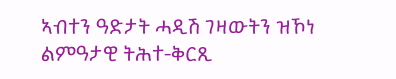ኣብተን ዓድታት ሓዲሽ ገዛውትን ዝኾነ ልምዓታዊ ትሕተ-ቅርጺ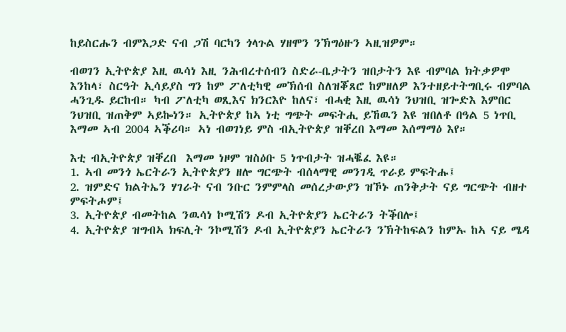ከይስርሑን ብምእጋድ ናብ ጋሽ ባርካን ጎላጉል ሃዘሞን ንኽግዕዙን ኣዚዝዎም።

ብወገን ኢትዮጵያ እዚ ዉሳነ እዚ ንሕብረተሰብን ስድራ-ቤታትን ዝበታትን እዩ ብምባል ክትቃዎሞ እንከላ፣ ስርዓት ኢሳይያስ ግን ከም ፖለቲካዊ መኽሰብ ስለዝቖጸሮ ከምዘለዎ እንተዘይተትግቢሩ ብምባል ሓንጊዱ ይርከብ። ካብ ፖለቲካ ወጺእና ክንርእዮ ከለና፣ ብሓቂ እዚ ዉሳነ ንህዝቢ ዝጐድእ እምበር ንህዝቢ ዝጠቅም ኣይኰነን። ኢትዮጵያ ከኣ ነቲ ግጭት መፍትሒ ይኸዉን እዩ ዝበለቶ በዓል 5 ነጥቢ እማመ ኣብ 2004 ኣቕሪባ። ኣነ ብወገነይ ምስ ብኢትዮጵያ ዝቐረበ እማመ እሰማማዕ እየ።

እቲ ብኢትዮጵያ ዝቐረበ  እማመ ነዞም ዝስዕቡ 5 ነጥብታት ዝሓቘፈ እዩ።
1. ኣብ መንጎ ኤርትራን ኢትዮጵያን ዘሎ ግርጭት ብሰላማዊ መንገዲ ጥራይ ምፍትሑ፤
2. ዝምድና ክልትኤን ሃገራት ናብ ንቡር ንምምላስ መሰረታውያን ዝኾኑ ጠንቅታት ናይ ግርጭት ብዘተ ምፍትሖም፤
3. ኢትዮጵያ ብመትከል ንዉሳነ ኮሚሽን ዶብ ኢትዮጵያን ኤርትራን ትቕበሎ፤
4. ኢትዮጵያ ዝግብኣ ክፍሊት ንኮሚሽን ዶብ ኢትዮጵያን ኤርትራን ንኽትከፍልን ከምኡ ከኣ ናይ ሜዳ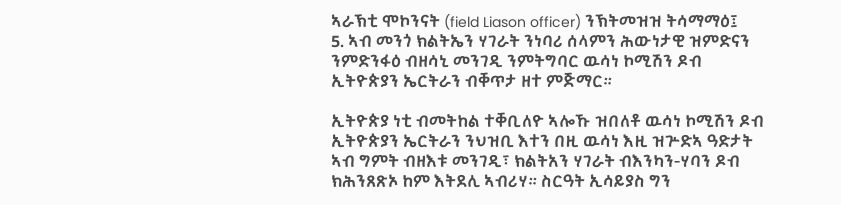ኣራኽቲ ሞኮንናት (field Liason officer) ንኽትመዝዝ ትሳማማዕ፤
5. ኣብ መንጎ ክልትኤን ሃገራት ንነባሪ ሰላምን ሕውነታዊ ዝምድናን ንምድንፋዕ ብዘሳኒ መንገዲ ንምትግባር ዉሳነ ኮሚሽን ዶብ ኢትዮጵያን ኤርትራን ብቐጥታ ዘተ ምጅማር።

ኢትዮጵያ ነቲ ብመትከል ተቐቢለዮ ኣሎኹ ዝበለቶ ዉሳነ ኮሚሽን ዶብ ኢትዮጵያን ኤርትራን ንህዝቢ እተን በዚ ዉሳነ እዚ ዝጕድኣ ዓድታት ኣብ ግምት ብዘእቱ መንገዲ፣ ክልትአን ሃገራት ብእንካን-ሃባን ዶብ ክሕንጸጽኦ ከም እትደሊ ኣብሪሃ። ስርዓት ኢሳይያስ ግን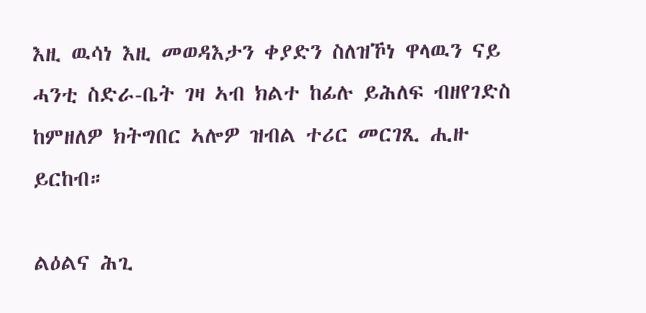እዚ ዉሳነ እዚ መወዳእታን ቀያድን ስለዝኾነ ዋላዉን ናይ ሓንቲ ስድራ-ቤት ገዛ ኣብ ክልተ ከፊሉ ይሕለፍ ብዘየገድስ ከምዘለዎ ክትግበር ኣሎዎ ዝብል ተሪር መርገጺ ሒዙ ይርከብ።

ልዕልና ሕጊ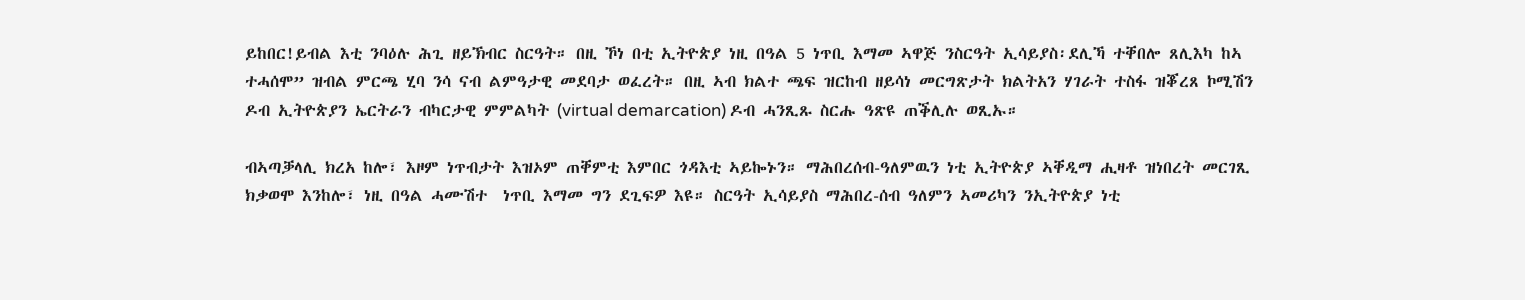ይከበር!ይብል እቲ ንባዕሉ ሕጊ ዘይኽብር ስርዓት። በዚ ኾነ በቲ ኢትዮጵያ ነዚ በዓል 5 ነጥቢ እማመ ኣዋጅ ንስርዓት ኢሳይያስ፡ደሊኻ ተቐበሎ ጸሊእካ ከኣ ተሓሰሞ” ዝብል ምርጫ ሂባ ንሳ ናብ ልምዓታዊ መደባታ ወፈረት። በዚ ኣብ ክልተ ጫፍ ዝርከብ ዘይሳነ መርግጽታት ክልትአን ሃገራት ተስፋ ዝቖረጸ ኮሚሽን ዶብ ኢትዮጵያን ኤርትራን ብካርታዊ ምምልካት (virtual demarcation) ዶብ ሓንጺጹ ስርሑ ዓጽዩ ጠቕሊሉ ወጺኡ።

ብኣጣቓላሊ ክረአ ከሎ፣ እዞም ነጥብታት እዝኦም ጠቐምቲ እምበር ጎዳእቲ ኣይኰኑን። ማሕበረሰብ-ዓለምዉን ነቲ ኢትዮጵያ ኣቐዲማ ሒዛቶ ዝነበረት መርገጺ ክቃወሞ እንከሎ፣ ነዚ በዓል ሓሙሽተ  ነጥቢ እማመ ግን ደጊፍዎ እዩ። ስርዓት ኢሳይያስ ማሕበረ-ሰብ ዓለምን ኣመሪካን ንኢትዮጵያ ነቲ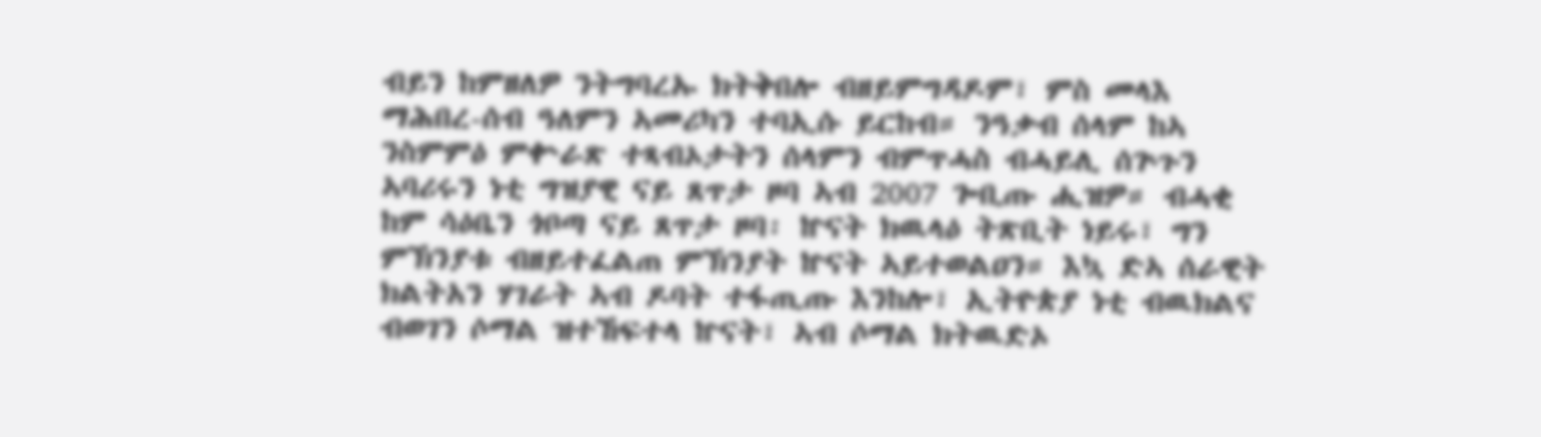ብይን ከምዘለዎ ንትግባረኡ ክትቅበሎ ብዘይምግዳዶም፣ ምስ መላእ ማሕበረ-ሰብ ዓለምን ኣመሪካን ተባኢሱ ይርከብ። ንዓቃብ ሰላም ከኣ ንስምምዕ ምቍራጽ ተጻብኦታትን ሰላምን ብምጥሓስ ብሓይሊ ሰጕጉን ኣባሪሩን ነቲ ግዝያዊ ናይ ጸጥታ ዞባ ኣብ 2007 ጐቢጡ ሒዝዎ። ብሓቂ ከም ሳዕቤን ጎቦጣ ናይ ጸጥታ ዞባ፡ ኵናት ክዉላዕ ትጽቢት ነይሩ፣ ግን ምኽንያቱ ብዘይተፈልጠ ምኽንያት ኵናት ኣይተወልዐን። እኳ ድኣ ሰራዊት ክልትአን ሃገራት ኣብ ዶባት ተፋጢጡ እንከሎ፣ ኢትዮጵያ ነቲ ብዉክልና ብወገን ሶማል ዝተኸፍተላ ኵናት፣ ኣብ ሶማል ክትዉድኦ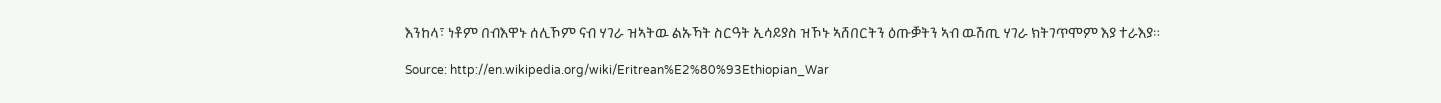እንከላ፣ ነቶም በብእዋኑ ሰሊኾም ናብ ሃገራ ዝኣትዉ ልኡኻት ስርዓት ኢሳይያስ ዝኾኑ ኣሸበርትን ዕጡቓትን ኣብ ዉሽጢ ሃገራ ክትገጥሞም እያ ተራእያ።

Source: http://en.wikipedia.org/wiki/Eritrean%E2%80%93Ethiopian_War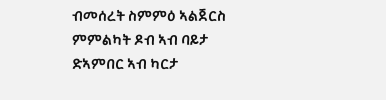ብመሰረት ስምምዕ ኣልጀርስ ምምልካት ዶብ ኣብ ባይታ ድኣምበር ኣብ ካርታ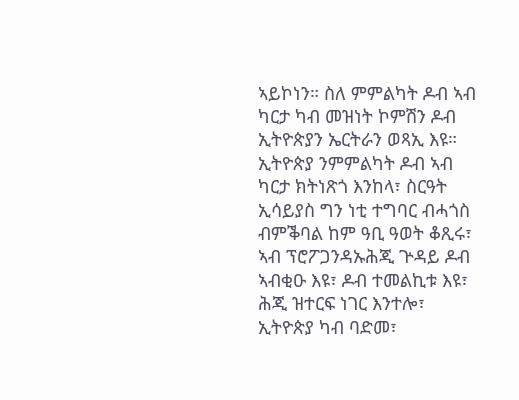ኣይኮነን። ስለ ምምልካት ዶብ ኣብ ካርታ ካብ መዝነት ኮምሽን ዶብ ኢትዮጵያን ኤርትራን ወጻኢ እዩ። ኢትዮጵያ ንምምልካት ዶብ ኣብ ካርታ ክትነጽጎ እንከላ፣ ስርዓት ኢሳይያስ ግን ነቲ ተግባር ብሓጎስ ብምቕባል ከም ዓቢ ዓወት ቆጺሩ፣ ኣብ ፕሮፖጋንዳኡሕጂ ጕዳይ ዶብ ኣብቂዑ እዩ፣ ዶብ ተመልኪቱ እዩ፣ ሕጂ ዝተርፍ ነገር እንተሎ፣ ኢትዮጵያ ካብ ባድመ፣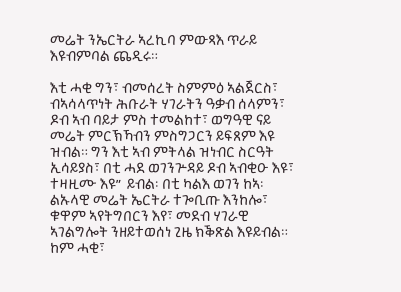መሬት ንኤርትራ ኣረኪባ ምውጻእ ጥራይ እዩብምባል ጨዲሩ።

እቲ ሓቂ ግን፣ ብመሰረት ስምምዕ ኣልጀርስ፣ ብኣሳላጥነት ሕቡራት ሃገራትን ዓቃብ ሰላምን፣ ዶብ ኣብ ባይታ ምስ ተመልከተ፣ ወግዓዊ ናይ መሬት ምርኽኻብን ምስግጋርን ይፍጸም እዩ ዝብል። ግን እቲ ኣብ ምትላል ዝነብር ስርዓት ኢሳይያስ፣ በቲ ሓደ ወገንጕዳይ ዶብ ኣብቂዑ እዩ፣ ተዛዚሙ እዩ”  ይብል፡ በቲ ካልእ ወገን ከኣ፡ልኡላዊ መሬት ኤርትራ ተጐቢጡ እንከሎ፣ ቁዋም ኣየትግበርን እየ፣ መደብ ሃገራዊ ኣገልግሎት ንዘይተወሰነ ጊዜ ክቕጽል እዩይብል። ከም ሓቂ፣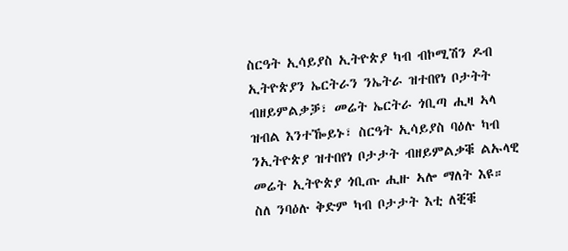ስርዓት ኢሳይያስ ኢትዮጵያ ካብ ብኮሚሽን ዶብ ኢትዮጵያን ኤርትራን ንኤትራ ዝተበየነ ቦታትት ብዘይምልቃቓ፣ መሬት ኤርትራ ጎቢጣ ሒዛ ኣላ ዝብል እንተዀይኑ፣ ስርዓት ኢሳይያስ ባዕሉ ካብ ንኢትዮጵያ ዝተበየነ ቦታታት ብዘይምልቃቑ ልኡላዊ መሬት ኢትዮጵያ ጎቢጡ ሒዙ ኣሎ ማለት እዩ። ስለ ንባዕሉ ቅድም ካብ ቦታታት እቲ ለቒቑ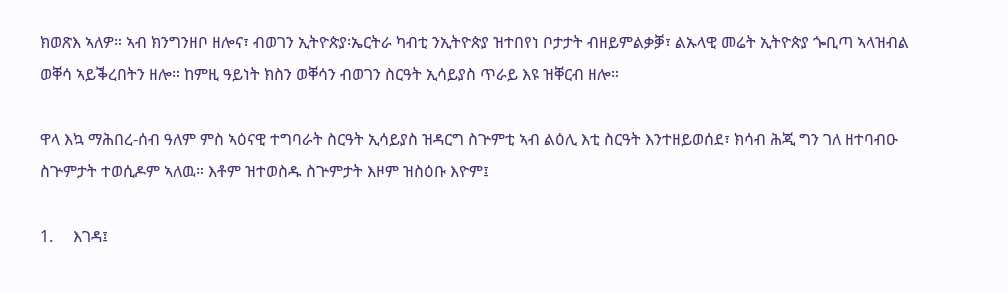ክወጽእ ኣለዎ። ኣብ ክንግንዘቦ ዘሎና፣ ብወገን ኢትዮጵያ፡ኤርትራ ካብቲ ንኢትዮጵያ ዝተበየነ ቦታታት ብዘይምልቃቓ፣ ልኡላዊ መሬት ኢትዮጵያ ጐቢጣ ኣላዝብል ወቐሳ ኣይቕረበትን ዘሎ። ከምዚ ዓይነት ክስን ወቐሳን ብወገን ስርዓት ኢሳይያስ ጥራይ እዩ ዝቐርብ ዘሎ።

ዋላ እኳ ማሕበረ-ሰብ ዓለም ምስ ኣዕናዊ ተግባራት ስርዓት ኢሳይያስ ዝዳርግ ስጕምቲ ኣብ ልዕሊ እቲ ስርዓት እንተዘይወሰደ፣ ክሳብ ሕጂ ግን ገለ ዘተባብዑ ስጕምታት ተወሲዶም ኣለዉ። እቶም ዝተወስዱ ስጕምታት እዞም ዝስዕቡ እዮም፤

1.     እገዳ፤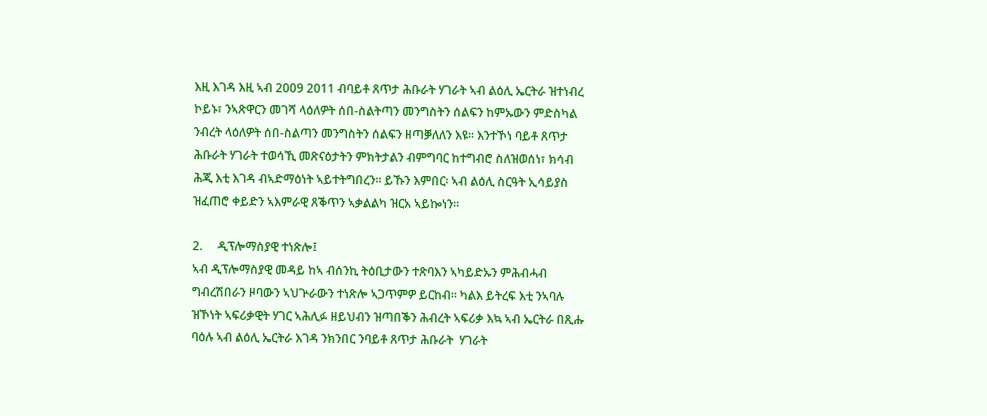እዚ እገዳ እዚ ኣብ 2009 2011 ብባይቶ ጸጥታ ሕቡራት ሃገራት ኣብ ልዕሊ ኤርትራ ዝተነብረ ኮይኑ፣ ንኣጽዋርን መገሻ ላዕለዎት ሰበ-ስልትጣን መንግስትን ሰልፍን ከምኡውን ምድስካል ንብረት ላዕለዎት ሰበ-ስልጣን መንግስትን ሰልፍን ዘጣቓለለን እዩ። እንተኾነ ባይቶ ጸጥታ ሕቡራት ሃገራት ተወሳኺ መጽናዕታትን ምክትታልን ብምግባር ከተግብሮ ስለዝወሰነ፣ ክሳብ ሕጂ እቲ እገዳ ብኣድማዕነት ኣይተትግበረን። ይኹን እምበር፡ ኣብ ልዕሊ ስርዓት ኢሳይያስ ዝፈጠሮ ቀይድን ኣእምራዊ ጸቕጥን ኣቃልልካ ዝርአ ኣይኰነን።

2.     ዲፕሎማስያዊ ተነጽሎ፤
ኣብ ዲፕሎማስያዊ መዳይ ከኣ ብሰንኪ ትዕቢታውን ተጽባእን ኣካይድኡን ምሕብሓብ ግብረሽበራን ዞባውን ኣህጕራውን ተነጽሎ ኣጋጥምዎ ይርከብ። ካልእ ይትረፍ እቲ ንኣባሉ ዝኾነት ኣፍሪቃዊት ሃገር ኣሕሊፉ ዘይህብን ዝጣበቕን ሕብረት ኣፍሪቃ እኳ ኣብ ኤርትራ በጺሑ ባዕሉ ኣብ ልዕሊ ኤርትራ እገዳ ንክንበር ንባይቶ ጸጥታ ሕቡራት  ሃገራት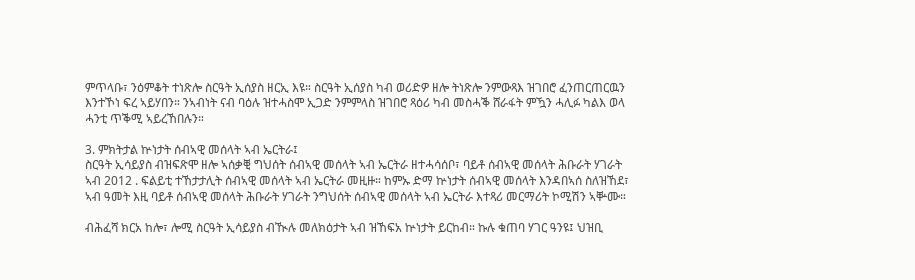ምጥላቡ፣ ንዕምቆት ተነጽሎ ስርዓት ኢሰያስ ዘርኢ እዩ። ስርዓት ኢሰያስ ካብ ወሪድዎ ዘሎ ትነጽሎ ንምውጻእ ዝገበሮ ፈንጠርጠርዉን እንተኾነ ፍረ ኣይሃበን። ንኣብነት ናብ ባዕሉ ዝተሓስሞ ኢጋድ ንምምላስ ዝገበሮ ጻዕሪ ካብ መስሓቕ ሸራፋት ምዃን ሓሊፉ ካልእ ወላ ሓንቲ ጥቕሚ ኣይረኸበሉን።

3. ምክትታል ኵነታት ሰብኣዊ መሰላት ኣብ ኤርትራ፤
ስርዓት ኢሳይያስ ብዝፍጽሞ ዘሎ ኣሰቃቒ ግህሰት ሰብኣዊ መሰላት ኣብ ኤርትራ ዘተሓሳሰቦ፣ ባይቶ ሰብኣዊ መሰላት ሕቡራት ሃገራት ኣብ 2012 . ፍልይቲ ተኸታታሊት ሰብኣዊ መሰላት ኣብ ኤርትራ መዚዙ። ከምኡ ድማ ኵነታት ሰብኣዊ መሰላት እንዳበኣሰ ስለዝኸደ፣ ኣብ ዓመት እዚ ባይቶ ሰብኣዊ መሰላት ሕቡራት ሃገራት ንግህሰት ሰብኣዊ መሰላት ኣብ ኤርትራ እተጻሪ መርማሪት ኮሚሽን ኣቝሙ።

ብሕፈሻ ክርአ ከሎ፣ ሎሚ ስርዓት ኢሳይያስ ብዂሉ መለክዕታት ኣብ ዝኸፍአ ኵነታት ይርከብ። ኩሉ ቁጠባ ሃገር ዓንዩ፤ ህዝቢ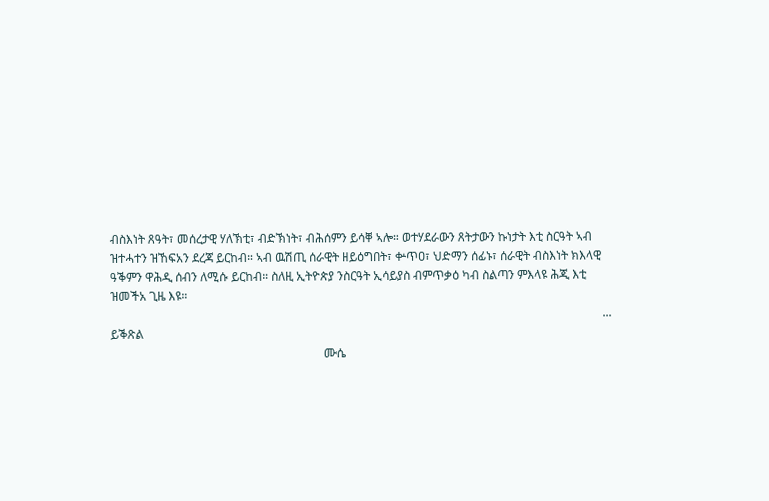ብስእነት ጸዓት፣ መሰረታዊ ሃለኽቲ፣ ብድኽነት፣ ብሕሰምን ይሳቐ ኣሎ። ወተሃደራውን ጸትታውን ኩነታት እቲ ስርዓት ኣብ ዝተሓተን ዝኸፍአን ደረጃ ይርከብ። ኣብ ዉሽጢ ሰራዊት ዘይዕግበት፣ ቍጥዐ፣ ህድማን ሰፊኑ፣ ሰራዊት ብስእነት ክእላዊ ዓቕምን ዋሕዲ ሰብን ለሚሱ ይርከብ። ስለዚ ኢትዮጵያ ንስርዓት ኢሳይያስ ብምጥቃዕ ካብ ስልጣን ምእላዩ ሕጂ እቲ ዝመችአ ጊዜ እዩ።
                                                                                                                                                                    ... ይቕጽል
                                                                       ሙሴ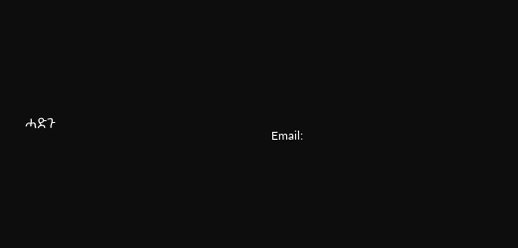ሓድጉ
                                                                                  Email: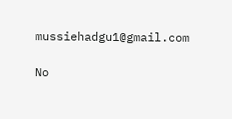mussiehadgu1@gmail.com

No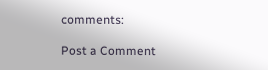comments:

Post a Comment